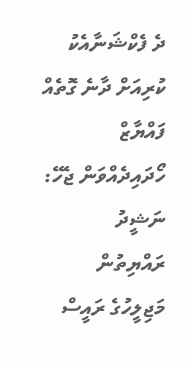ދެ ފެކްޝަނާއެކު ކުރިއަށް ދާނެ ގޮތެއް ފައްޔާޒް ހޯދައިދެއްވަން ޖެހޭ: ނަޝީދު
ރައްޔިތުން މަޖިލީހުގެ ރައީސް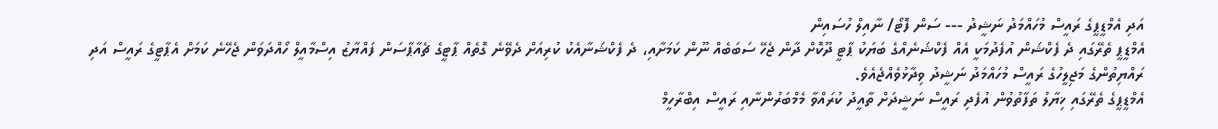އަދި އެމްޑީޕީގެ ރައީސް މުހައްމަދު ނަޝީދު --- ސަން ފޮޓޯ/ ނާއިލް ހުސައިން
އެމްޑީޕީ ތެރޭގައި ދެ ފެކްޝަން އުފެދުމަކީ އެއް ފެކްޝަނެއްގެ ބަޔަކު ޕާޓީ ދޫކޮށް ދާން ޖެހޭ ސަބަބެއް ނޫން ކަމަށާއި، ދެ ފެކްޝަނާއެކު ކުރިއަށް ދެވޭނެ ގޮތެއް ޕާޓީގެ ޗެއާޕާސަން ފައްޔާޒު އިސްމާއީލް ހޯއްދަވަން ޖެހޭނެ ކަމަށް އެޕާޓީގެ ރައީސް އަދި ރައްޔިތުންގެ މަޖިލީހުގެ ރައީސް މުހައްމަދު ނަޝީދު ވިދާޅުވެއްޖެއެވެ.
އެމްޑީޕީގެ ތެރޭގައި ޚިޔާލު ތަފާތުވުން އުފެދި ރައީސް ނަޝީދަށް ތާއީދު ކުރައްވާ މެމްބަރުންނާއި ރައީސް އިބްރާހީމް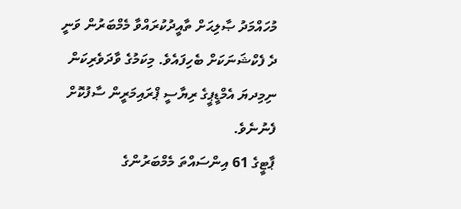މުހައްމަދު ޞާލިޙަށް ތާއީދުކުރައްވާ މެމްބަރުން ވަނީ ދެ ފެކްޝަނަކަށް ބެހިފައެވެ. މިކަމުގެ ވާދަވެރިކަން ނިމިދޔަ އެމްޑީޕީގެ ރިޔާސީ ޕްރައިމަރީން ސާފުކޮށް ފެނުނެވެ.
ޕާޓީގެ 61 އިންސައްތަ މެމްބަރުންގެ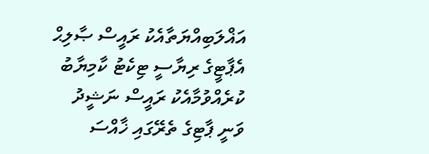އަޣްލަބިއްޔަތާއެކު ރައީސް ޞާލިޙް އެޕާޓީގެ ރިޔާސީ ޓިކެޓު ކާމިޔާބު ކުރެއްވުމާއެކު ރައީސް ނަޝީދު ވަނީ ޕާޓިގެ ތެރޭގައި ޚާއްސަ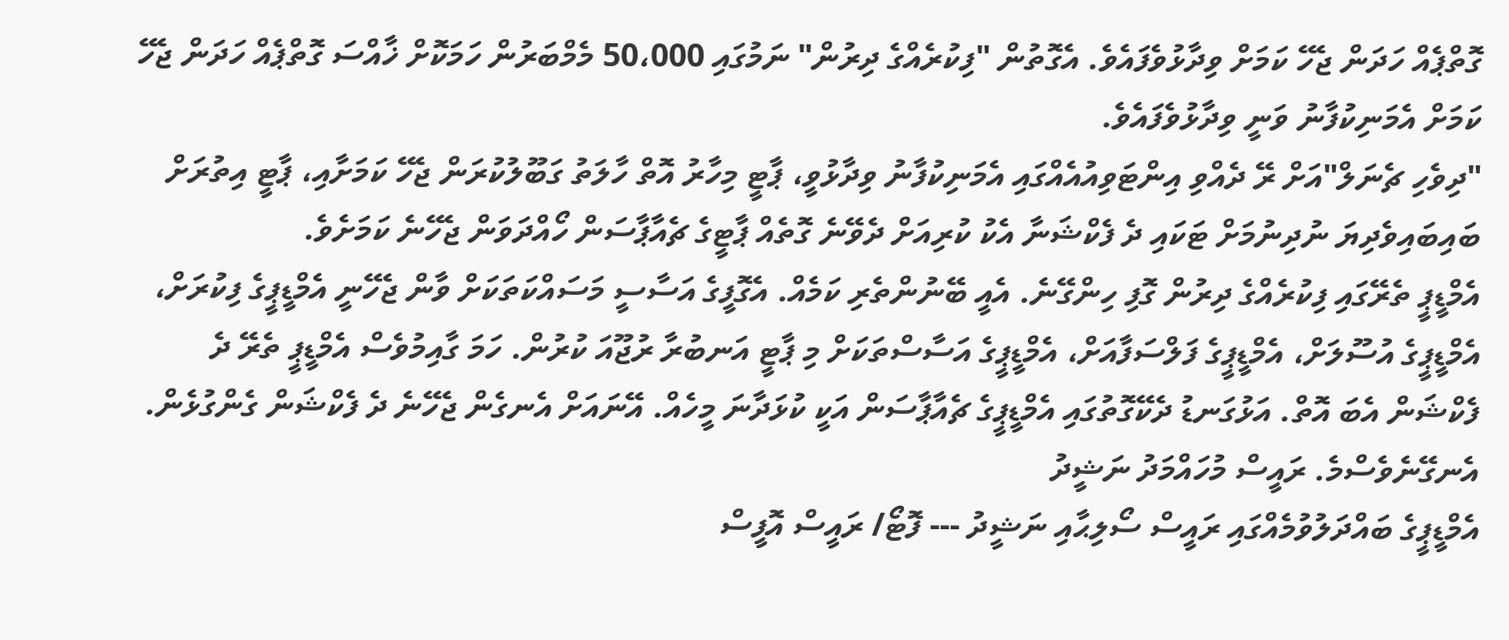ގޮތްޕެއް ހަދަން ޖެހޭ ކަމަށް ވިދާޅުވެފައެވެ. އެގޮތުން "ފިކުރެއްގެ ދިރުން" ނަމުގައި 50،000 މެމްބަރުން ހަމަކޮށް ޚާއްސަ ގޮތްޕެއް ހަދަން ޖެހޭ ކަމަށް އެމަނިކުފާނު ވަނީ ވިދާޅުވެފައެވެ.
"ދިވެހި ޗެނަލް"އަށް ރޭ ދެއްވި އިންޓަވިއުއެއްގައި އެމަނިކުފާނު ވިދާޅުވީ، ޕާޓީ މިހާރު އޮތް ހާލަތު ގަބޫލުކުރަން ޖެހޭ ކަމަށާއި، ޕާޓީ އިތުރަށް ބައިބައިވެދިޔަ ނުދިނުމަށް ޓަކައި ދެ ފެކްޝަނާ އެކު ކުރިއަށް ދެވޭނެ ގޮތެއް ޕާޓީގެ ޗެއާޕާސަން ހޯއްދަވަން ޖެހޭނެ ކަމަށެވެ.
އެމްޑީޕީ ތެރޭގައި ފިކުރެއްގެ ދިރުން ގޮފި ހިންގޭނެ. އެއީ ބޭނުންތެރި ކަމެއް. އެގޮފީގެ އަސާސީ މަސައްކަތަކަށް ވާން ޖެހޭނީ އެމްޑީޕީގެ ފިކުރަށް، އެމްޑީޕީގެ އުސޫލަށް، އެމްޑީޕީގެ ފަލްސަފާއަށް، އެމްޑީޕީގެ އަސާސްތަކަށް މި ޕާޓީ އަނބުރާ ރުޖޫއަ ކުރުން. ހަމަ ގާއިމުވެސް އެމްޑީޕީ ތެރޭ ދެ ފެކްޝަން އެބަ އޮތް. އަޅުގަނޑު ދެކޭގޮތުގައި އެމްޑީޕީގެ ޗެއާޕާސަން އަކީ ކުޅަދާނަ މީހެއް. އޭނައަށް އެނގެން ޖެހޭނެ ދެ ފެކްޝަން ގެންގުޅެން. އެނގޭނެވެސްމެ. ރައީސް މުހައްމަދު ނަޝީދު
އެމްޑީޕީގެ ބައްދަލުވުމެއްގައި ރައީސް ސޯލިޙާއި ނަޝީދު --- ފޮޓޯ/ ރައީސް އޮފީސް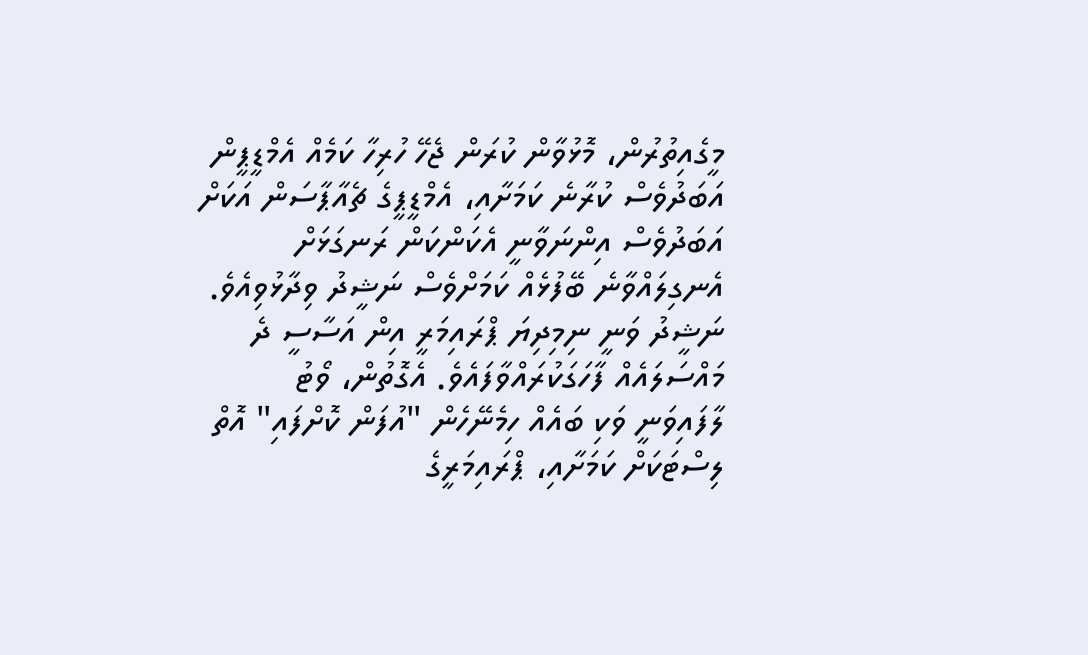މީގެއިތުރުން، މޮޅުވާން ކުރަން ޖެހޭ ހުރިހާ ކަމެއް އެމްޑީޕީން އަބަދުވެސް ކުރާނެ ކަމަށާއި، އެމްޑީޕީގެ ޗެއާޕާސަން އަކަށް އަބަދުވެސް އިންނަވާނީ އެކަންކަން ރަނގަޅަށް އެނގިލައްވާނެ ބޭފުޅެއް ކަމަށްވެސް ނަޝީދު ވިދާޅުވިއެވެ.
ނަޝީދު ވަނީ ނިމިދިޔަ ޕްރައިމަރީ އިން އަސާސީ ދެ މައްސަލައެއް ފާހަގަކުރައްވާފައެވެ. އެގޮތުން، ވޯޓު ލާފައިވަނީ ވަކި ބައެއް ހިމެނޭހެން "އުފަން ކޮށްފައި" އޮތް ލިސްޓަކަށް ކަމަށާއި، ޕްރައިމަރީގެ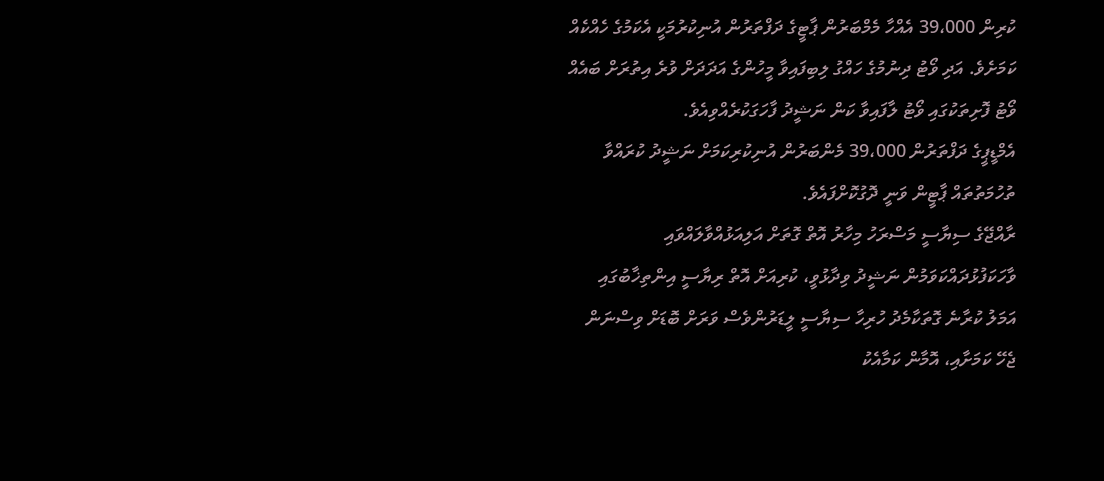ކުރިން 39،000 އެއްހާ މެމްބަރުން ޕާޓީގެ ދަފްތަރުން އުނިކުރުމަކީ އެކަމުގެ ހެއްކެއް ކަމަށެވެ. އަދި ވޯޓު ދިނުމުގެ ހައްގު ލިބިފައިވާ މީހުންގެ އަދަދަށް ވުރެ އިތުރަށް ބައެއް ވޯޓު ފޮށިތަކުގައި ވޯޓު ލާފައިވާ ކަން ނަޝީދު ފާހަގަކުރެއްވިއެވެ.
އެމްޑީޕީގެ ދަފްތަރުން 39،000 މެންބަރުން އުނިކުރިކަމަށް ނަޝީދު ކުރައްވާ ތުހުމަތުތައް ޕާޓީން ވަނީ ދޮގުކޮށްފައެވެ.
ރާއްޖޭގެ ސިޔާސީ މަސްރަހު މިހާރު އޮތް ގޮތަށް އަލިއަޅުއްވާލައްވައި ވާހަކަފުޅުދައްކަވަމުން ނަޝީދު ވިދާޅުވީ، ކުރިއަށް އޮތް ރިޔާސީ އިންތިޚާބުގައި އަމަލު ކުރާނެ ގޮތަކާމެދު ހުރިހާ ސިޔާސީ ލީޑަރުންވެސް ވަރަށް ބޮޑަށް ވިސްނަން ޖެހޭ ކަމަށާއި، އޮމާން ކަމާއެކު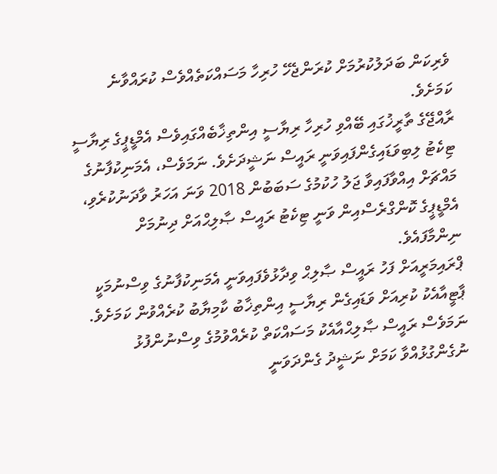ވެރިކަން ބަދަލުކުރުމަށް ކުރަންޖެހޭ ހުރިހާ މަސައްކަތެއްވެސް ކުރައްވާނެ ކަމަށެވެ.
ރާއްޖޭގެ ތާރީޚުގައި ބޭއްވި ހުރިހާ ރިޔާސީ އިންތިޚާބެއްގައިވެސް އެމްޑީޕީގެ ރިޔާސީ ޓިކެޓު ލިބިވަޑައިގެންފައިވަނީ ރައީސް ނަޝީދަށެވެ. ނަމަވެސް، އެމަނިކުފާނުގެ މައްޗަށް އިއްވާފައިވާ ޖަލު ހުކުމުގެ ސަބަބުން 2018 ވަނަ އަހަރު ވާދަނުކުރެވި، އެމްޑީޕީގެ ކޮންގްރެސްއިން ވަނީ ޓިކެޓު ރައީސް ޞާލިޙްއަށް ދިނުމަށް ނިންމާފައެވެ.
ޕްރައިމަރީއަށް ފަހު ރައީސް ޞާލިޙް ވިދާޅުވެފައިވަނީ އެމަނިކުފާނުގެ ވިސްނުމަކީ ޕާޓީއާއެކު ކުރިއަށް ވަޑައިގެން ރިޔާސީ އިންތިޚާބު ކާމިޔާބު ކުރެއްވުން ކަމަށެވެ. ނަމަވެސް ރައީސް ޞާލިޙްއާއެކު މަސައްކަތް ކުރެއްވުމުގެ ވިސްނުންފުޅު ނުގެންގުޅުއްވާ ކަމަށް ނަޝީދު ގެންދަވަނީ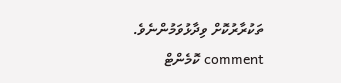ތަކުރާރުކޮށް ވިދާޅުވަމުންނެވެ.
comment ކޮމެންޓް